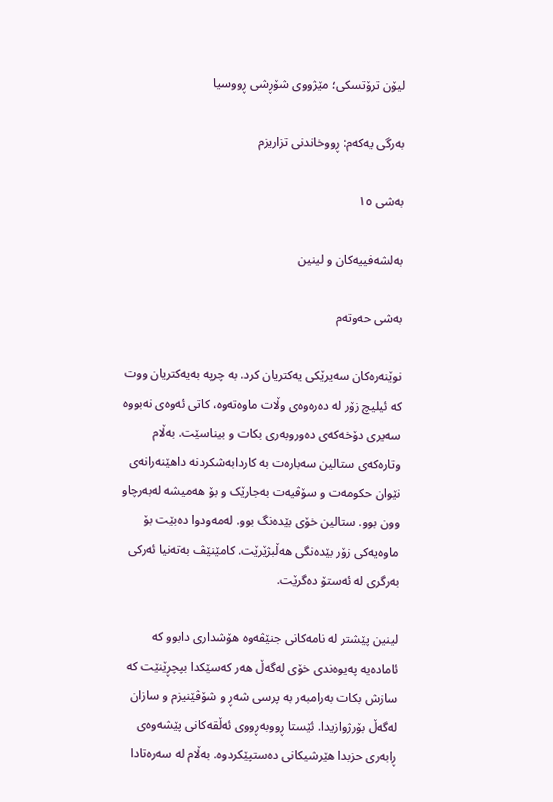لیۆن ترۆتسکی؛ مێژووی شۆڕشی ڕووسیا

بەرگی یەکەم: ڕووخاندنی تزاریزم

بەشی ١٥

بەلشەفییەکان و لینین

بەشی حەوتەم

نوێنەرەکان سەیرێکی یەکتریان کرد. بە چرپە بەیەکتریان ووت کە ئیلیچ زۆر لە دەرەوەی وڵات ماوەتەوە، کاتی ئەوەی نەبووە سەیری دۆخەکەی دەوروبەری بکات و بیناسێت. بەڵام وتارەکەی ستالین سەبارەت بە کاردابەشکردنە داهێنەرانەی نێوان حکومەت و سۆڤیەت بەجارێک و بۆ هەمیشە لەبەرچاو وون بوو. ستالین خۆی بێدەنگ بوو. لەمەودوا دەبێت بۆ ماوەیەکی زۆر بێدەنگی هەڵبژێرێت. کامێنێڤ بەتەنیا ئەرکی بەرگری لە ئەستۆ دەگرێت.

لینین پێشتر لە نامەکانی جنێڤەوە هۆشداری دابوو کە ئامادەیە پەیوەندی خۆی لەگەڵ هەر کەسێکدا بپچڕێنێت کە سازش بکات بەرامبەر بە پرسی شەڕ و شۆڤێنیزم و سازان لەگەڵ بۆرژوازیدا. ئێستا ڕووبەڕووی ئەڵقەکانی پێشەوەی ڕابەری حزبدا هێرشيکانی دەستپێکردوە. بەڵام لە سەرەتادا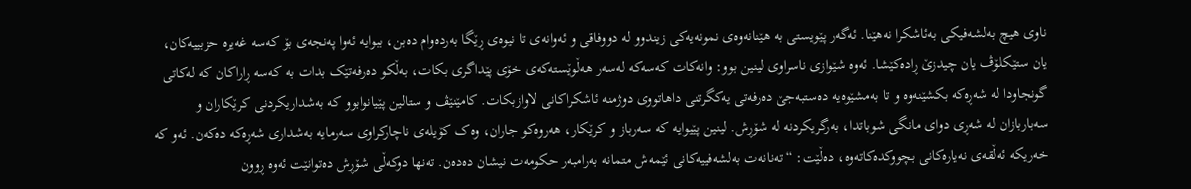ناوی هیچ بەلشەفیکی بەئاشکرا نەهێنا. ئەگەر پێویستی بە هێنانەوەی نمونەیەکی زیندوو لە دووفاقی و ئەوانەی تا نیوەی ڕێگا بەردەوام دەبن، ببوایە ئەوا پەنجەی بۆ کەسە غەیرە حزبییەکان، یان ستێکلۆڤ یان چیدزێ ڕادەکێشا. ئەوە شێوازی ناسراوی لینین بوو: وانەکات کەسەکە لەسەر هەڵوێستەکەی خۆی پێداگری بکات، بەڵکو دەرفەتێک بدات بە کەسە ڕاراکان کە لەکاتی گونجاودا لە شەڕەکە بکشێنەوە و تا بەمشێوەیە دەستبەجێ دەرفەتی یەکگرتنی داهاتووی دوژمنە ئاشکراکانی لاوازبکات. کامێنێڤ و ستالین پێیانوابوو کە بەشداریکردنی کرێکاران و سەباربازان لە شەڕی دوای مانگی شوباتدا، بەرگریکردنە لە شۆڕش. لینین پێیوایە کە سەرباز و کرێکار، هەروەکو جاران، وەک کۆیلەی ناچارکراوی سەرمایە بەشداری شەڕەکە دەکەن. ئەو کە خەریکە ئەڵقەی نەیارەکانی بچووکدەکاتەوە، دەڵێت: “تەنانەت بەلشەفییەکانی ئێمەش متمانە بەرامبەر حکومەت نیشان دەدەن. تەنها دوکەڵی شۆڕش دەتوانێت ئەوە ڕوون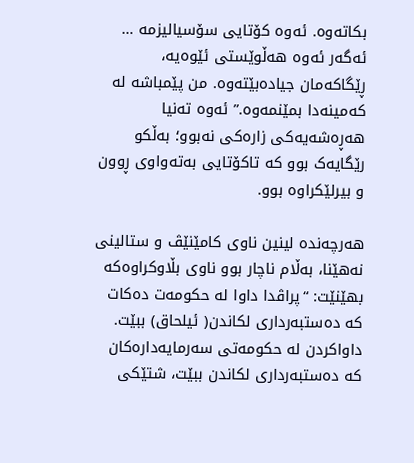بکاتەوە. ئەوە کۆتایی سۆسیالیزمە … ئەگەر ئەوە هەڵوێستی ئێوەیە، ڕێگاکەمان جیادەبێتەوە. من پێمباشە لە کەمینەدا بمێنمەوە.” ئەوە تەنیا هەڕەشەیەکی زارەکی نەبوو؛ بەڵکو رێگایەک بوو کە تاکۆتایی بەتەواوی ڕوون و بیرلێکراوە بوو.

هەرچەندە لینین ناوی کامێنێڤ و ستالینی نەهێنا، بەڵام ناچار بوو ناوی بڵاوکراوەکە بهێنێت: “پراڤدا داوا لە حکومەت دەکات کە دەستبەرداری لکاندن( ئیلحاق) ببێت. داواکردن لە حکومەتی سەرمایەدارەکان کە دەستبەرداری لکاندن ببێت، شتێکی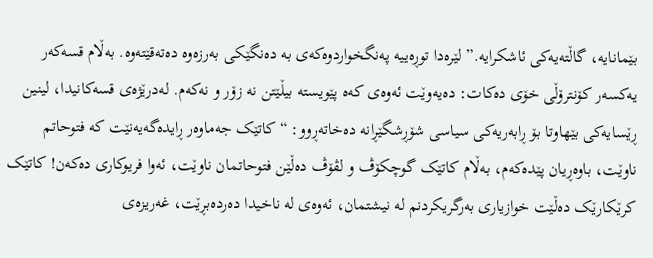بێمانایە، گاڵتەیەکی ئاشکرایە.” لێرەدا توڕەییە پەنگخواردوەکەی بە دەنگێکی بەرزەوە دەتەقێتەوە. بەڵام قسەکەر یەکسەر کۆنترۆڵی خۆی دەکات: دەیەوێت ئەوەی کەە پێویستە بیڵێتن نە زۆر و نەکەم. لەدرێژەی قسەکانیدا، لینین ڕێسایەکی بێهاوتا بۆ ڕابەریەکی سیاسی شۆڕشگێڕانە دەخاتەڕوو: “کاتێک جەماوەر ڕایدەگەیەنێت کە فتوحاتم ناوێت، باوەڕیان پێدەکەم، بەڵام کاتێک گوچکۆڤ و لڤۆڤ دەڵێن فتوحاتمان ناوێت، ئەوا فریوکاری دەکەن! کاتێک کرێکارێک دەڵێت خوازیاری بەرگریکردنم لە نیشتمان، ئەوەی لە ناخیدا دەردەبڕێت، غەریزەی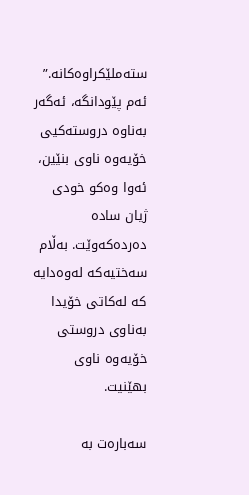ستەملێکراوەکانە.” ئەم پێودانگە، ئەگەر بەناوە دروستەکیی خۆیەوە ناوی بنێین، ئەوا وەکو خودی ژیان سادە دەردەکەوێت. بەڵام سەختیەکە لەوەدایە کە لەکاتی خۆیدا بەناوی دروستی خۆیەوە ناوی بهێنیت.

سەبارەت بە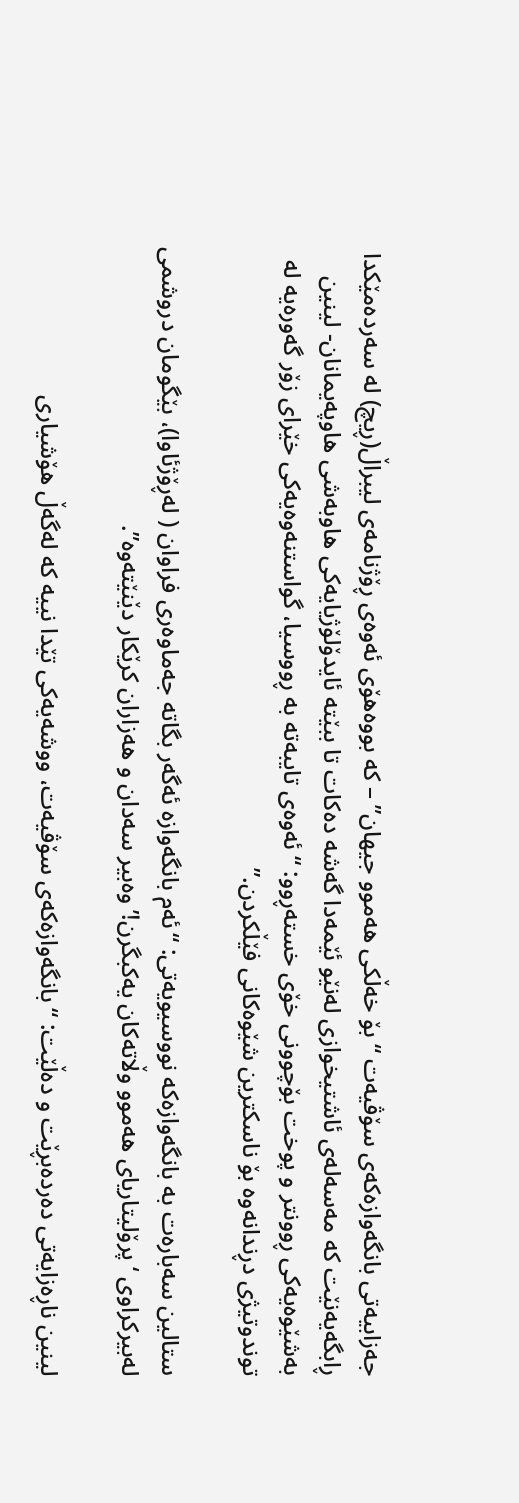جەزابیەتی بانگەوازەکەی سۆڤیەت “بۆ خەڵکی هەموو جیهان” – کە بووەهۆی ئەوەی ڕۆژنامەی لیبراڵ(ڕیچ) لە سەردەمێکدا ڕابگەیەنێت کە مەسەلەی ئاشتیخوازی لەنێو ئێمەدا گەشە دەکات تا ببێتە ئایدۆلۆژیایەکی هاوبەشی هاوپەیمانان- لینین بەشێوەیەکی ڕوونتر و پوخت بۆچوونی خۆی خستەڕوو: “ئەوەی تایبەتە بە ڕووسیا، گواستنەوەیەکی خێرای زۆر گەورەیە لە توندوتیژی دڕندانەوە بۆ ناسکترین شێوەکانی فێڵکردن.”

ستالین سەبارەت بە بانگەوازەکە نووسیویەتی: “ئەم بانگەوازە ئەگەر بگاتە جەماوەری فراوان ( لەڕۆژئاوا)، بێگومان دروشمی لەبیرکراوی ‘پرۆلیتاریای هەموو وڵاتەکان یەکبگرن!’ وەبیر سەدان و هەزاران کرێکار دێنێتەوە”.

لینین ناڕەزایەتی دەردەبڕێت و دەڵێت: “بانگەوازەکەی سۆڤیەت، ووشەیەکی تێدا نییە کە لەگەڵ هۆشیاری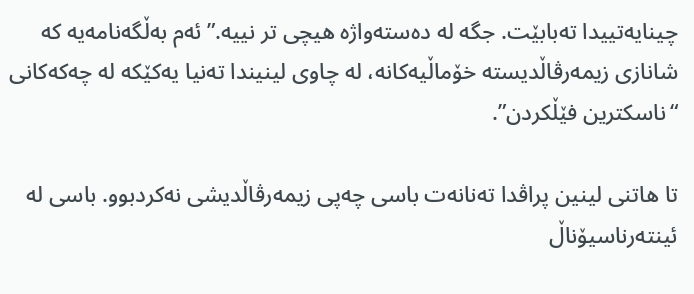چینایەتییدا تەبابێت. جگە لە دەستەواژە هیچی تر نییە.” ئەم بەڵگەنامەیە کە شانازی زیمەرڤاڵدیستە خۆماڵیەکانە، لە چاوی لینیندا تەنیا یەکێکە لە چەکەکانی “ناسکترین فێڵکردن”.

تا هاتنی لینین پراڤدا تەنانەت باسی چەپی زیمەرڤاڵدیشی نەکردبوو. باسی لە ئینتەرناسیۆناڵ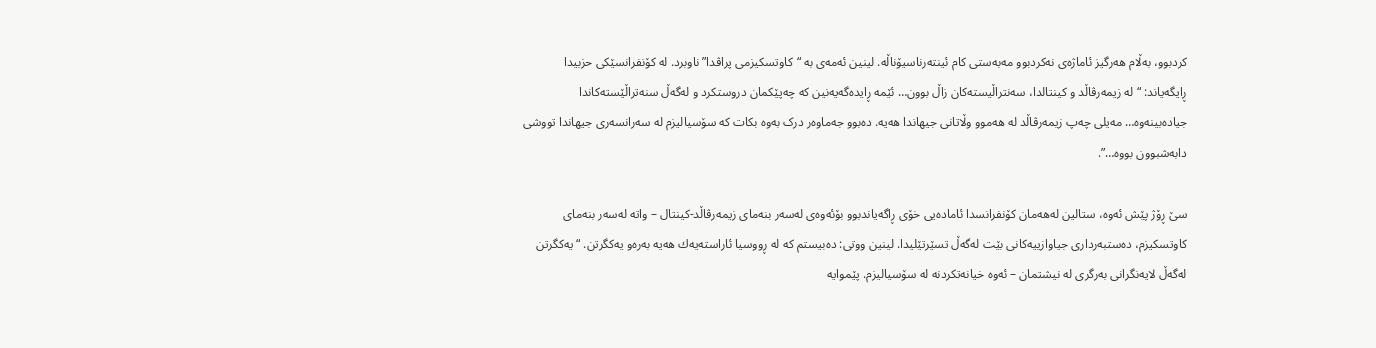کردبوو، بەڵام هەرگیز ئاماژەی نەکردبوو مەبەستی کام ئینتەرناسیۆناڵە. لینین ئەمەی بە “کاوتسکیزمی پراڤدا” ناوبرد. لە کۆنفرانسێکی حزبیدا ڕایگەیاند: “لە زیمەرڤاڵد و کینتالدا، سەنتراڵیستەکان زاڵ بوون… ئێمە ڕایدەگەیەنین کە چەپێکمان دروستکرد و لەگەڵ سنەتراڵێستەکاندا جیادەبینەوە… مەیلی چەپ زیمەرڤاڵد لە هەموو وڵاتانی جیهاندا هەیە. دەبوو جەماوەر درک بەوە بکات کە سۆسیالیزم لە سەرانسەری جیهاندا تووشی دابەشبوون بووە…”.

سێ ڕۆژ پێش ئەوە، ستالین لەهەمان کۆنفرانسدا ئامادەیی خۆی ڕاگەیاندبوو بۆئەوەی لەسەر بنەمای زیمەرڤاڵد-کینتال – واتە لەسەر بنەمای کاوتسکیزم، دەستبەرداری جیاوازییەکانی بێت لەگەڵ تسێرتێلیدا. لینین ووتی: دەبیستم کە لە ڕووسیا ئاراستەیەك هەیە بەرەو یەکگرتن. “یەکگرتن لەگەڵ لایەنگرانی بەرگری لە نیشتمان – ئەوە خیانەتکردنە لە سۆسیالیزم. پێموایە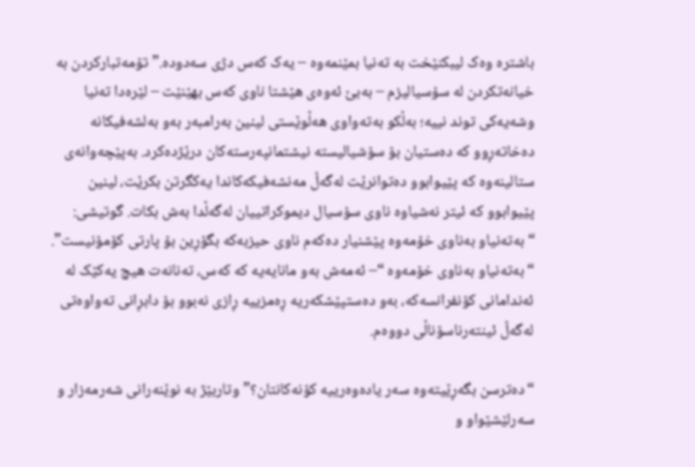باشترە وەک لیبکنێخت بە تەنیا بمێنمەوە – یەک کەس دژی سەدودە.” تۆمەتبارکردن بە خیانەتکردن لە سۆسیالیزم – بەبێ ئەوەی هێشتا ناوی کەس بهێنێت – لێرەدا تەنیا وشەیەکی توند نییە؛ بەڵکو بەتەواوی هەڵوێستی لینین بەرامبەر بەو بەلشەفیکانە دەخاتەڕوو کە دەستیان بۆ سۆشیالیستە نیشتمانپەرستەکان درێژدەکرد. بەپێچەوانەی ستالینەوە کە پێیوابوو دەتوانرێت لەگەڵ مەنشەفیکەکاندا یەکگرتن بکرێت، لینین پێیوابوو کە ئیتر نەشیاوە ناوی سۆسیال دیموکراتییان لەگەڵدا بەش بکات. گوتیشی: “بەتەنیاو بەناوی خۆمەوە پێشنیار دەکەم ناوی حیزبەکە بگۆڕین بۆ پارتی کۆمۆنیست”. “بەتەنیاو بەناوی خۆمەوە “– ئەمەش بەو مانایەیە کە کەس، تەنانەت هیچ یەکێک لە ئەندامانی کۆنفرانسەکە، بەو دەستپێشکەریە ڕەمزییە ڕازی نەبوو بۆ دابڕانی تەواوەتی لەگەڵ ئینتەرناسۆناڵی دووەم.

“دەترسن بگەڕێیتەوە سەر یادەوەرییە کۆنەکانتان؟” وتاربێژ بە نوێنەرانی شەرمەزار و سەرلێشێواو و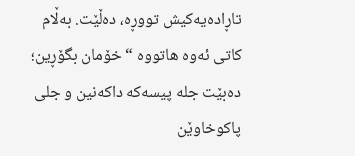تاڕادەیەکیش تووڕە، دەڵێت. بەڵام کاتی ئەوە هاتووە “خۆمان بگۆڕین؛ دەبێت جلە پیسەکە داکەنین و جلی پاکوخاوێن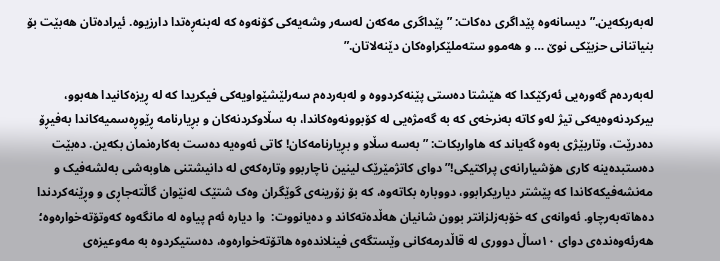لەبەربکەین.” دیسانەوە پێداگری دەکات: ” پێداگری مەکەن لەسەر وشەیەکی کۆنەوە کە لەبنەڕەتدا دارزیوە. ئیرادەتان هەبێت بۆ بنیاتنانی حزبێکی نوێ … و هەموو ستەملێکراوەکان دێنەلاتان.”

لەبەردەم گەورەیی ئەرکێکدا کە هێشتا دەستی پێنەکردووە و لەبەردەم سەرلێشێواویەکی فیکریدا کە لە ڕیزەکانیدا هەبوو، بیرکردنەوەیەکی تیژ لەو کاتە بەنرخەی کە بە گەمژەیی لە کۆبوونەوەکاندا، بە سڵاوکردنەکان و بڕیارنامە ڕێوڕەسمیەکاندا بەفیڕۆ دەدرێت، وتاربێژی بەوە گەیاند کە هاواربکات: ” بەسە سڵاو و بڕیارنامەکان! کاتی ئەوەیە دەست بەکارەنمان بکەین. دەبێت دەستبدەینە کاری هۆشیارانەی پراکتیکی!” دوای کاتژمێرێک لینین ناچاربوو وتارەکەی لە دانیشتنی هاوبەشی بەلشەفیک و مەنشەفیکەکاندا کە پێشتر دیاریکرابوو، دووبارە بکاتەوە، کە بۆ زۆرینەی گوێگران وەک شتێک لەنێوان گاڵتەجاڕی و وڕێنەکردندا دەهاتەبەرچاو. ئەوانەی کە خۆبەزلزانتر بوون شانیان هەڵدەتەکاند و دەیانووت:  وا دیارە ئەم پیاوە لە مانگەوە کەوتۆتەخوارەوە؛ هەرئەوەندەی دوای ١٠ساڵ دووری لە قاڵدرمەکانی وێستگەی فینلاندەوە هاتۆتەخوارەوە، دەستیکردوە بە مەوعیزەی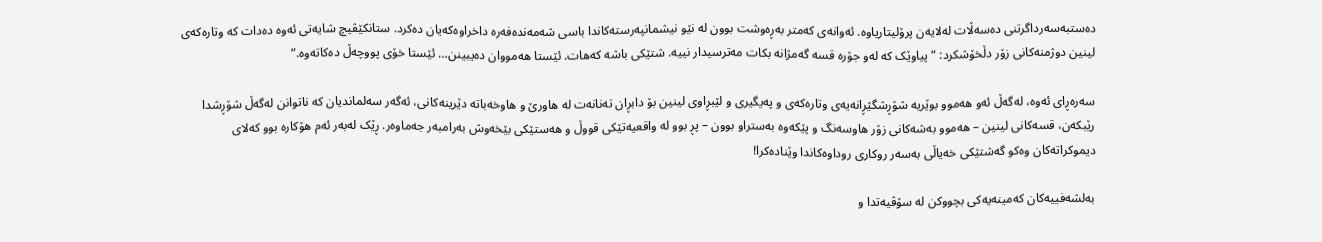دەستبەسەرداگرتنی دەسەڵات لەلایەن پرۆلیتاریاوە. ئەوانەی کەمتر بەڕەوشت بوون لە نێو نیشمانپەرستەکاندا باسی شەمەندەفەرە داخراوەکەیان دەکرد. ستانکێڤیچ شایەتی ئەوە دەدات کە وتارەکەی لینین دوژمنەکانی زۆر دڵخۆشکرد: “پیاوێک کە لەو جۆرە قسە گەمژانە بکات مەترسیدار نییە. شتێکی باشە کەهات. ئێستا هەمووان دەیبینن… ئێستا خۆی پووچەڵ دەکاتەوە.”

سەرەڕای ئەوە، لەگەڵ ئەو هەموو بوێریە شۆڕشگێڕانەیەی وتارەکەی و پەیگیری و لێبڕاوی لینین بۆ دابڕان تەنانەت لە هاورێ و هاوخەباتە دێرینەکانی، ئەگەر سەلماندیان کە ناتوانن لەگەڵ شۆڕشدا رێبکەن، قسەکانی لینین – هەموو بەشەکانی زۆر هاوسەنگ و پێکەوە بەستراو بوون – پڕ بوو لە واقعیەتێکی قووڵ و هەستێکی بێخەوش بەرامبەر جەماوەر. ڕێک لەبەر ئەم هۆکارە بوو کەلای دیموکراتەکان وەکو گەشتێكی خەیاڵی بەسەر روکاری روداوەکاندا وێنادەکرا!

بەلشەفییەکان کەمینەیەکی بچووکن لە سۆڤیەتدا و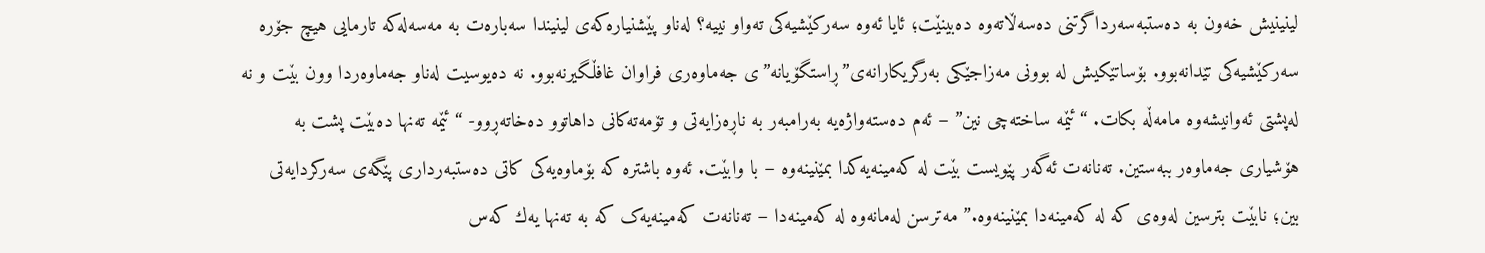لینینیش خەون بە دەستبەسەرداگرتنی دەسەڵاتەوە دەبینێت؛ ئایا ئەوە سەرکێشیەکی تەواو نییە؟ لەناو پێشنیارەکەی لینیندا سەبارەت بە مەسەلەکە تارمایی هیچ جۆرە سەرکێشیەکی تێدانەبوو. بۆساتێکیش لە بوونی مەزاجێكی بەرگریکارانەی”ڕاستگۆیانە”ی جەماوەری فراوان غافڵگیرنەبوو. نە دەیوسیت لەناو جەماوەردا وون بێت و نە لەپشتی ئەوانیشەوە مامەڵە بکات. “ئێمە ساختەچی نین” – ئەم دەستەواژەیە بەرامبەر بە ناڕەزایەتی و تۆمەتەکانی داهاتوو دەخاتەڕوو- “ئێمە تەنها دەبێت پشت بە هۆشیاری جەماوەر ببەستین. تەنانەت ئەگەر پێویست بێت لە کەمینەیەکدا بمێنینەوە – با وابێت. ئەوە باشترە کە بۆماوەیەکی کاتی دەستبەرداری پێگەی سەرکردایەتی بین؛ نابێت بترسین لەوەی کە لە کەمینەدا بمێنینەوە.” مەترسن لەمانەوە لە کەمینەدا – تەنانەت کەمینەیەک کە بە تەنها یەك کەس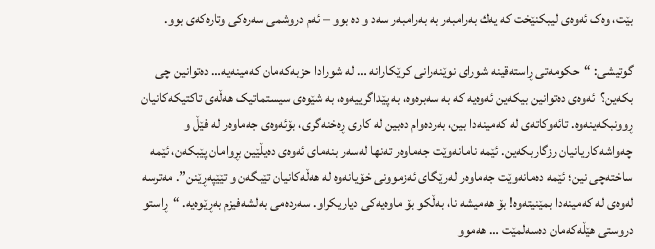بێت، وەک ئەوەی لیبکنێخت کە یەك بەرامبەر بە بەرامبەر سەد و دە بوو – ئەم دروشمی سەرەکی وتارەکەی بوو.

گوتیشی: “حکومەتی ڕاستەقینە شورای نوێنەرانی کرێکارانە … لە شورادا حزبەکەمان کەمینەیە… دەتوانین چی بکەین؟  ئەوەی دەتوانین بیکەین ئەوەیە کە بە سەبرەوە، بە پێداگرییەوە، بە شێوەی سیستماتیک هەڵەی تاکتیکەکانیان ڕوونبکەینەوە. تائەوکاتەی لە کەمینەدا بین، بەردەوام دەبین لە کاری ڕەخنەگری، بۆئەوەی جەماوەر لە فێڵ و چەواشەکاریانیان رزگاربکەین. ئێمە نامانەوێت جەماوەر تەنها لەسەر بنەمای ئەوەی دەیڵێین بڕوامان پێبکەن، ئێمە ساختەچی نین؛ ئێمە دەمانەوێت جەماوەر لەرێگای ئەزموونی خۆیانەوە لە هەڵەکانیان تێبگەن و تێێپەڕێنن”. مەترسە لەوەی لە کەمینەدا بمێنیتەوە! بۆ هەمیشە نا، بەڵکو بۆ ماوەیەکی دیاریکراو. سەردەمی بەلشەفیزم بەڕێوەیە. “ڕاستو دروستی هێڵەکەمان دەسەلمێت … هەموو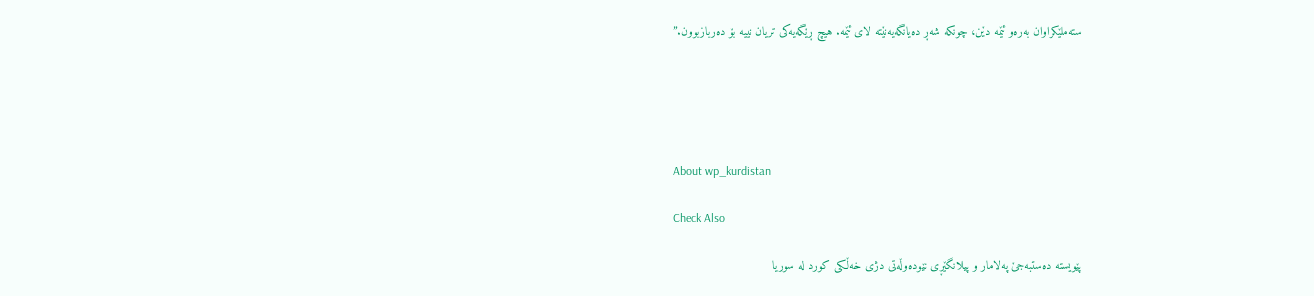ستەملێکراوان بەرەو ئێمە دێن، چونکە شەڕ دەیانگەیەنێتە لای ئێمە. هیچ ڕێگەیەکی تریان نییە بۆ دەربازبوون.”





About wp_kurdistan

Check Also

پێویستە دەستبەجێ پەلامار و پیلانگێڕی نێودەوڵەتی دژی خەڵکی کورد لە سوریا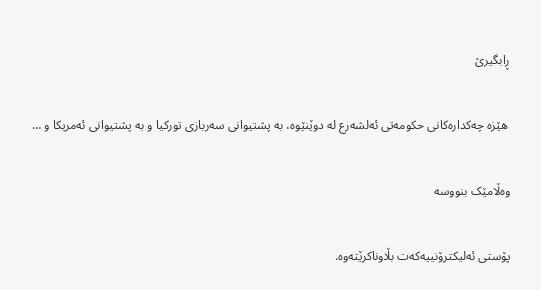ڕابگیرێ

 هێزە چەکدارەکانی حکومەتی ئەلشەرع لە دوێنێوە، بە پشتیوانی سەربازی تورکیا و بە پشتیوانی ئەمریکا و …

وەڵامێک بنووسە

پۆستی ئەلیکترۆنییەکەت بڵاوناکرێتەوە.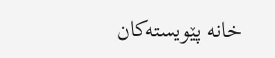خانە پێویستەکان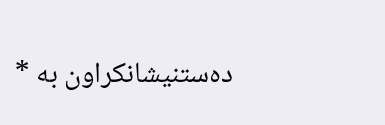دەستنیشانکراون بە *